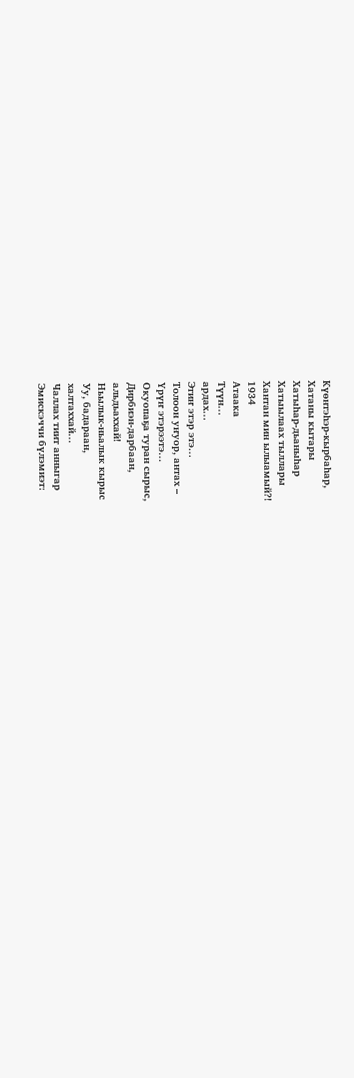Күөнтэһэр-кырбаһар,
Хатаны кытары
Хатыһар-дьаныһар
Хатыылаах тыллары
Хантан мин ылыамый?!
1934
Атаака
Түүн…
ардах…
Этиҥ этэр этэ…
Толоон уҥуор, антах –
Үрүҥ этэрээтэ…
Окуопаҕа туран сырыс,
Дирбиэн-дарбаан,
альдьаххай!
Ньылык-ньалык кырыс
Уу, бадараан,
халтаххай…
Чаллах тиит анныгар
Эмискэччи бүлэмиэт: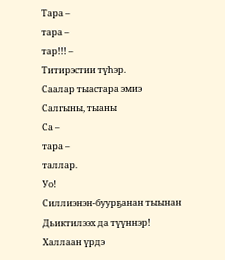Тара –
тара –
тар!!! –
Титирэстии түһэр.
Саалар тыастара эмиэ
Салгыны, тыаны
Са –
тара –
таллар.
Уо!
Силлиэнэн-буурҕанан тыынан
Дьиктилээх да түүннэр!
Халлаан үрдэ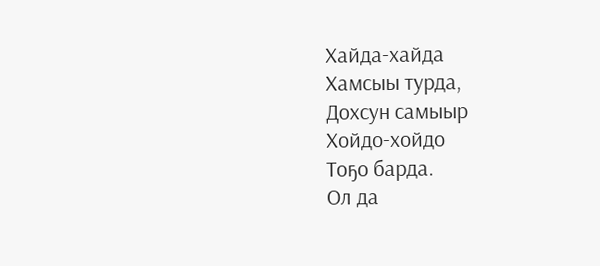Хайда-хайда
Хамсыы турда,
Дохсун самыыр
Хойдо-хойдо
Тоҕо барда.
Ол да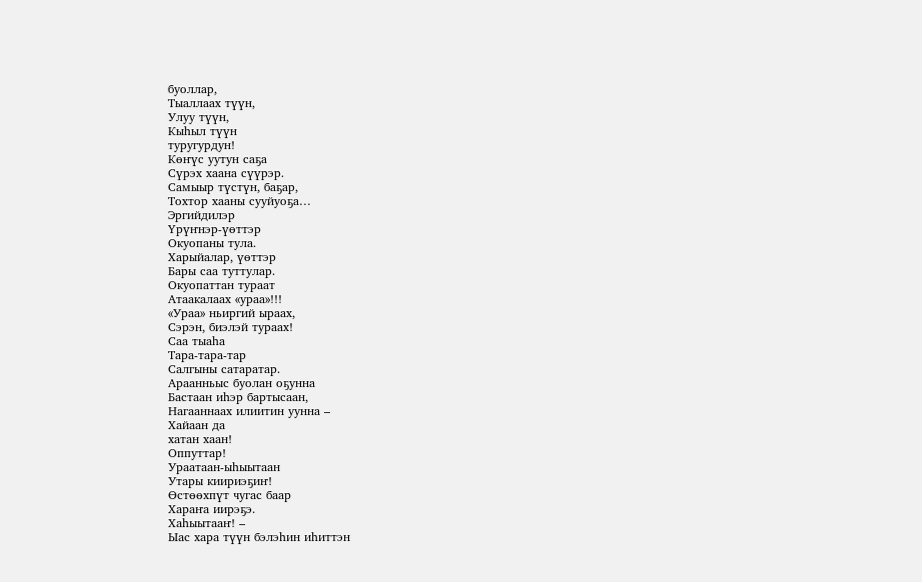буоллар,
Тыаллаах түүн,
Улуу түүн,
Кыһыл түүн
туругурдун!
Көҥүс уутун саҕа
Сүрэх хаана сүүрэр.
Самыыр түстүн, баҕар,
Тохтор хааны сууйуоҕа…
Эргийдилэр
Үрүҥнэр-үөттэр
Окуопаны тула.
Харыйалар, үөттэр
Бары саа туттулар.
Окуопаттан тураат
Атаакалаах «ураа»!!!
«Ураа» ньиргий ыраах,
Сэрэн, биэлэй тураах!
Саа тыаһа
Тара-тара-тар
Салгыны сатаратар.
Араанньыс буолан оҕунна
Бастаан иһэр бартысаан,
Нагааннаах илиитин уунна –
Хайаан да
хатан хаан!
Оппуттар!
Ураатаан-ыһыытаан
Утары киириэҕиҥ!
Өстөөхпүт чугас баар
Хараҥа иирэҕэ.
Хаһыытааҥ! –
Ыас хара түүн бэлэһин иһиттэн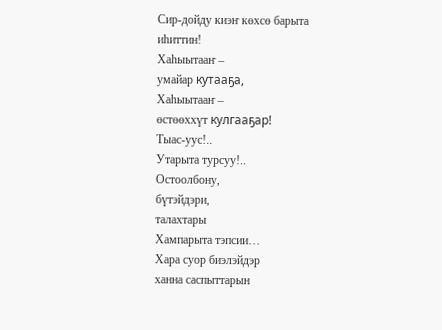Сир-дойду киэҥ көхсө барыта
иһиттин!
Хаһыытааҥ –
умайар кутааҕа,
Хаһыытааҥ –
өстөөххүт кулгааҕар!
Тыас-уус!..
Утарыта турсуу!..
Остоолбону,
бүтэйдэри,
талахтары
Хампарыта тэпсии…
Хара суор биэлэйдэр
ханна саспыттарын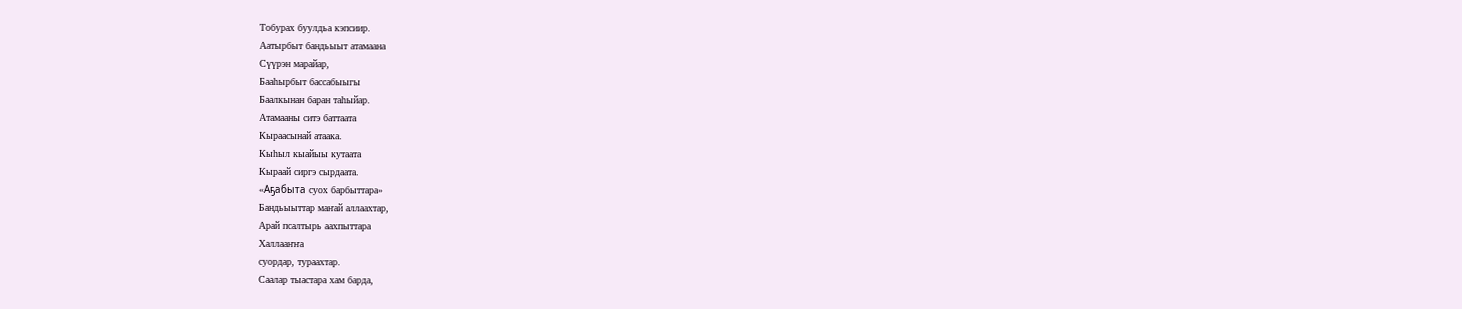Тобурах буулдьа кэпсиир.
Аатырбыт бандьыыт атамаана
Сүүрэн марайар,
Бааһырбыт бассабыыгы
Баалкынан баран таһыйар.
Атамааны ситэ баттаата
Кыраасынай атаака.
Кыһыл кыайыы кутаата
Кыраай сиргэ сырдаата.
«Аҕабыта суох барбыттара»
Бандьыыттар маҥай аллаахтар,
Арай псалтырь аахпыттара
Халлааҥҥа
суордар, тураахтар.
Саалар тыастара хам барда,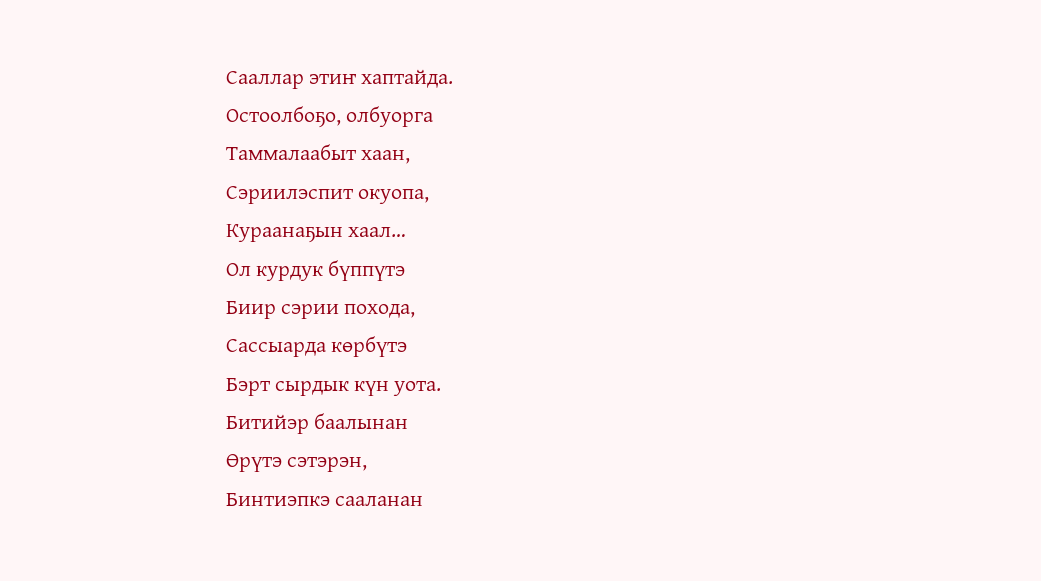Сааллар этиҥ хаптайда.
Остоолбоҕо, олбуорга
Таммалаабыт хаан,
Сэриилэспит окуопа,
Кураанаҕын хаал…
Ол курдук бүппүтэ
Биир сэрии похода,
Сассыарда көрбүтэ
Бэрт сырдык күн уота.
Битийэр баалынан
Өрүтэ сэтэрэн,
Бинтиэпкэ сааланан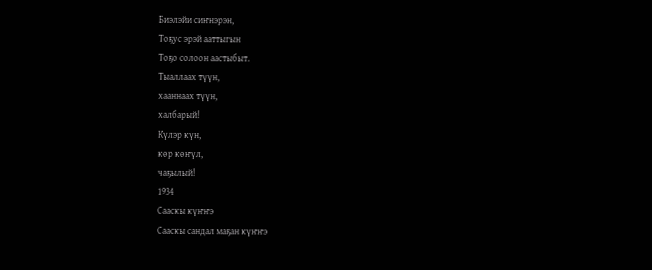Биэлэйи сиҥнэрэн,
Тоҕус эрэй ааттыгын
Тоҕо солоон аастыбыт.
Тыаллаах түүн,
хааннаах түүн,
халбарый!
Күлэр күн,
көр көҥүл,
чаҕылый!
1934
Сааскы күҥҥэ
Сааскы сандал маҕан күҥҥэ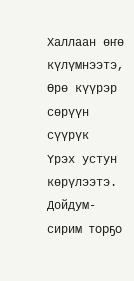Халлаан өҥө күлүмнээтэ,
Өрө күүрэр сөрүүн сүүрүк
Үрэх устун көрүлээтэ.
Дойдум-сирим торҕо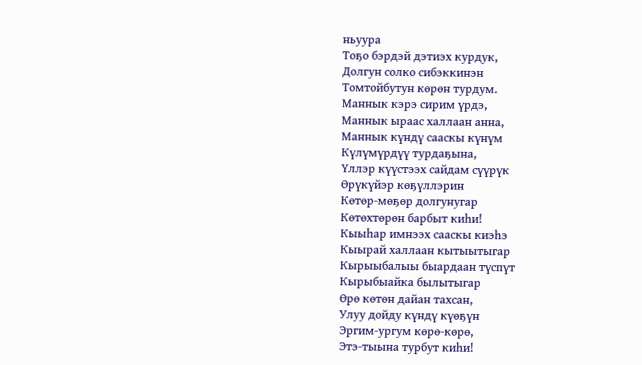ньуура
Тоҕо бэрдэй дэтиэх курдук,
Долгун солко сибэккинэн
Томтойбутун көрөн турдум.
Маннык кэрэ сирим үрдэ,
Маннык ыраас халлаан анна,
Маннык күндү сааскы күнүм
Күлүмүрдүү турдаҕына,
Үллэр күүстээх сайдам сүүрүк
Өрүкүйэр көҕүллэрин
Көтөр-мөҕөр долгунугар
Көтөхтөрөн барбыт киһи!
Кыыһар имнээх сааскы киэһэ
Кыырай халлаан кытыытыгар
Кырыыбалыы быардаан түспүт
Кырыбыайка былытыгар
Өрө көтөн дайан тахсан,
Улуу дойду күндү күөҕүн
Эргим-ургум көрө-көрө,
Этэ-тыына турбут киһи!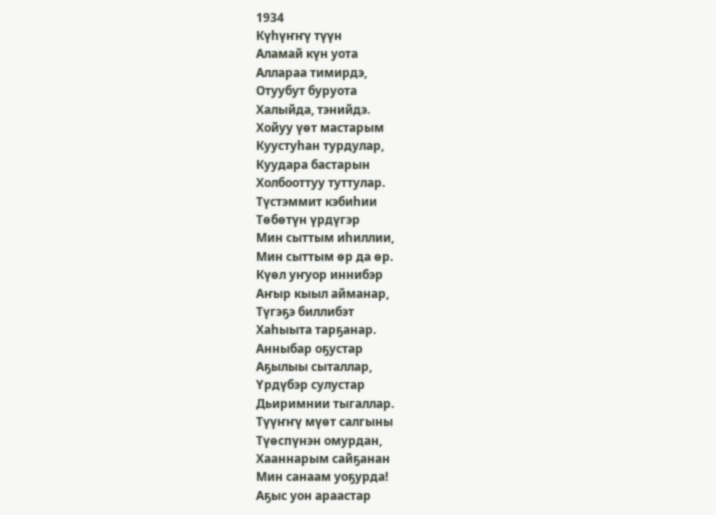1934
Күһүҥҥү түүн
Аламай күн уота
Аллараа тимирдэ,
Отуубут буруота
Халыйда, тэнийдэ.
Хойуу үөт мастарым
Куустуһан турдулар,
Куудара бастарын
Холбооттуу туттулар.
Түстэммит кэбиһии
Төбөтүн үрдүгэр
Мин сыттым иһиллии,
Мин сыттым өр да өр.
Күөл уҥуор иннибэр
Аҥыр кыыл айманар,
Түгэҕэ биллибэт
Хаһыыта тарҕанар.
Анныбар оҕустар
Аҕылыы сыталлар,
Үрдүбэр сулустар
Дьиримнии тыгаллар.
Түүҥҥү мүөт салгыны
Түөспүнэн омурдан,
Хааннарым сайҕанан
Мин санаам уоҕурда!
Аҕыс уон араастар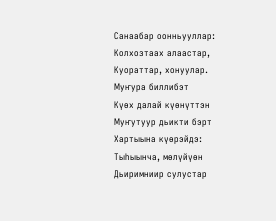Санаабар оонньууллар:
Колхозтаах алаастар,
Куораттар, хонуулар.
Муҥура биллибэт
Күөх далай күөнүттэн
Муҥутуур дьикти бэрт
Хартыына күөрэйдэ:
Тыһыынча, мөлүйүөн
Дьиримниир сулустар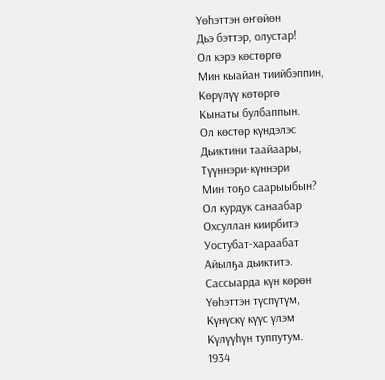Үөһэттэн өҥөйөн
Дьэ бэттэр, олустар!
Ол кэрэ көстөргө
Мин кыайан тиийбэппин,
Көрүлүү көтөргө
Кынаты булбаппын.
Ол көстөр күндэлэс
Дьиктини таайаары,
Түүннэри-күннэри
Мин тоҕо саарыыбын?
Ол курдук санаабар
Охсуллан киирбитэ
Уостубат-хараабат
Айылҕа дьиктитэ.
Сассыарда күн көрөн
Үөһэттэн түспүтүм,
Күнүскү күүс үлэм
Күлүүһүн туппутум.
1934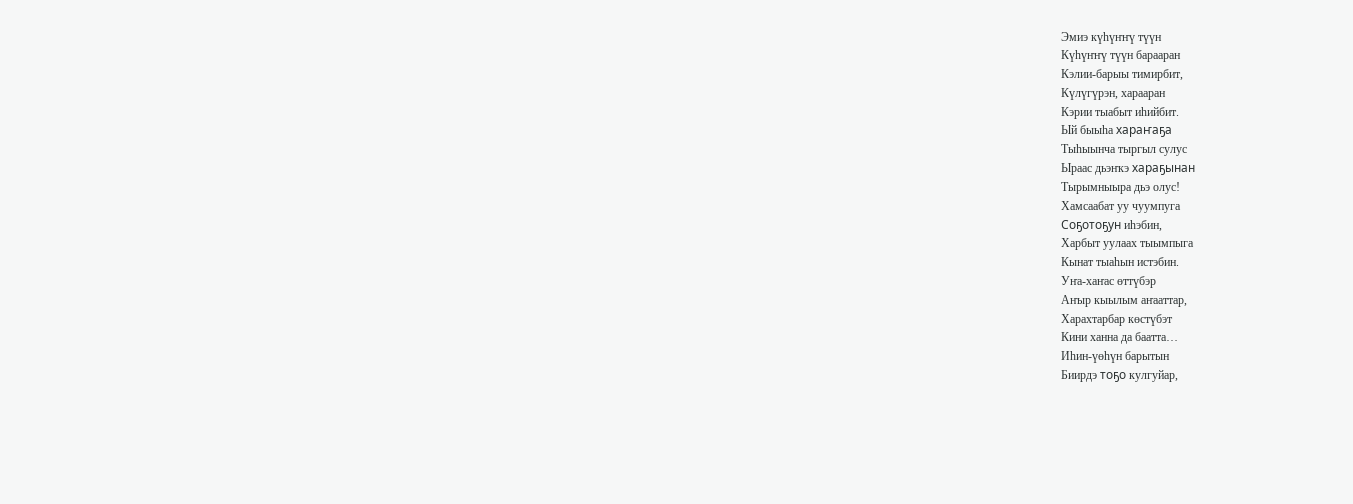Эмиэ күһүҥҥү түүн
Күһүҥҥү түүн барааран
Кэлии-барыы тимирбит,
Күлүгүрэн, харааран
Кэрии тыабыт иһийбит.
Ый быыһа хараҥаҕа
Тыһыынча тыргыл сулус
Ыраас дьэҥкэ хараҕынан
Тырымныыра дьэ олус!
Хамсаабат уу чуумпуга
Соҕотоҕун иһэбин,
Харбыт уулаах тыымпыга
Кынат тыаһын истэбин.
Уҥа-хаҥас өттүбэр
Аҥыр кыылым аҥааттар,
Харахтарбар көстүбэт
Кини ханна да баатта…
Иһин-үөһүн барытын
Биирдэ тоҕо кулгуйар,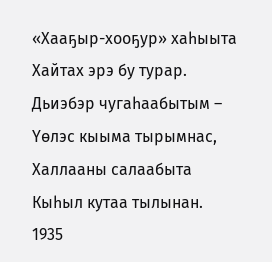«Хааҕыр-хооҕур» хаһыыта
Хайтах эрэ бу турар.
Дьиэбэр чугаһаабытым –
Үөлэс кыыма тырымнас,
Халлааны салаабыта
Кыһыл кутаа тылынан.
1935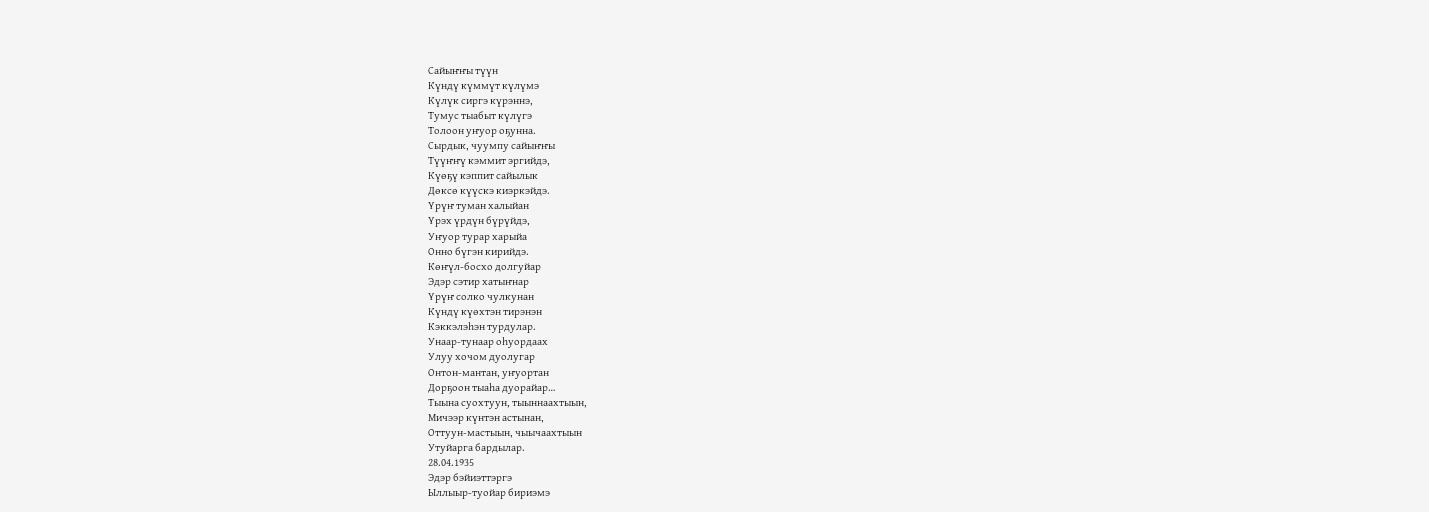Сайыҥҥы түүн
Күндү күммүт күлүмэ
Күлүк сиргэ күрэннэ,
Тумус тыабыт күлүгэ
Толоон уҥуор оҕунна.
Сырдык, чуумпу сайыҥҥы
Түүҥҥү кэммит эргийдэ,
Күөҕү кэппит сайылык
Дөксө күүскэ киэркэйдэ.
Үрүҥ туман халыйан
Үрэх үрдүн бүрүйдэ,
Уҥуор турар харыйа
Онно бүгэн кирийдэ.
Көҥүл-босхо долгуйар
Эдэр сэтир хатыҥнар
Үрүҥ солко чулкунан
Күндү күөхтэн тирэнэн
Кэккэлэһэн турдулар.
Унаар-тунаар оһуордаах
Улуу хочом дуолугар
Онтон-мантан, уҥуортан
Дорҕоон тыаһа дуорайар…
Тыына суохтуун, тыыннаахтыын,
Мичээр күнтэн астынан,
Оттуун-мастыын, чыычаахтыын
Утуйарга бардылар.
28.04.1935
Эдэр бэйиэттэргэ
Ыллыыр-туойар бириэмэ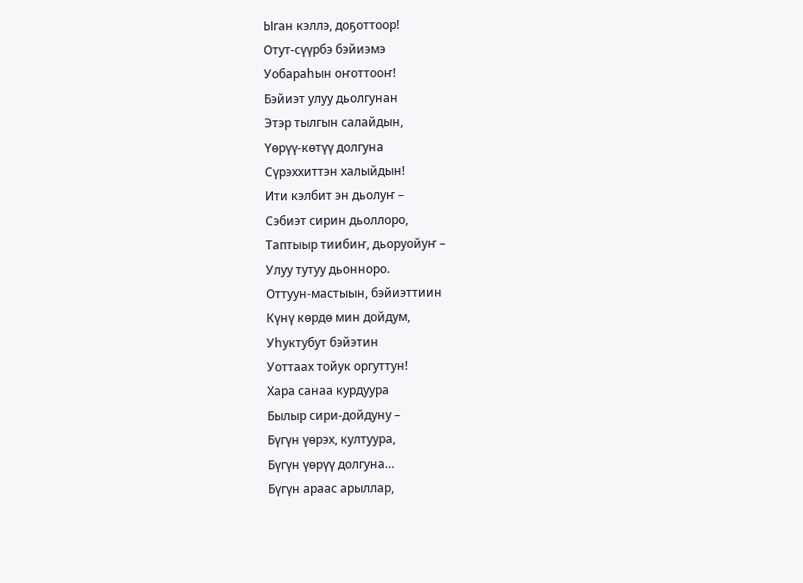Ыган кэллэ, доҕоттоор!
Отут-сүүрбэ бэйиэмэ
Уобараһын оҥоттооҥ!
Бэйиэт улуу дьолгунан
Этэр тылгын салайдын,
Үөрүү-көтүү долгуна
Сүрэххиттэн халыйдын!
Ити кэлбит эн дьолуҥ –
Сэбиэт сирин дьоллоро,
Таптыыр тиибиҥ, дьоруойуҥ –
Улуу тутуу дьонноро.
Оттуун-мастыын, бэйиэттиин
Күнү көрдө мин дойдум,
Уһуктубут бэйэтин
Уоттаах тойук оргуттун!
Хара санаа курдуура
Былыр сири-дойдуну –
Бүгүн үөрэх, култуура,
Бүгүн үөрүү долгуна…
Бүгүн араас арыллар,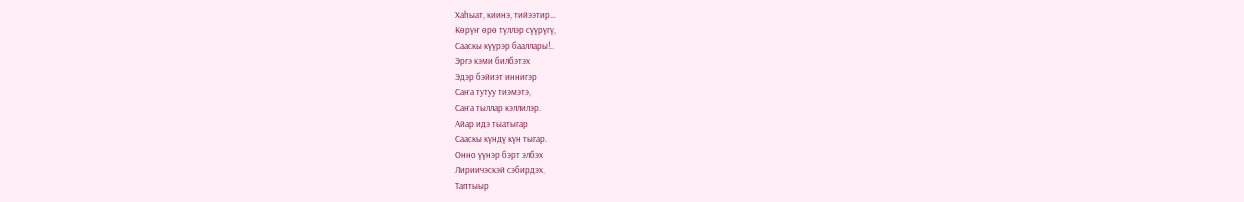Хаһыат, киинэ, тийээтир…
Көрүҥ өрө түллэр сүүрүгү,
Сааскы күүрэр бааллары!..
Эргэ кэми билбэтэх
Эдэр бэйиэт иннигэр
Саҥа тутуу тиэмэтэ,
Саҥа тыллар кэллилэр.
Айар идэ тыатыгар
Сааскы күндү күн тыгар.
Онно үүнэр бэрт элбэх
Лириичэскэй сэбирдэх.
Таптыыр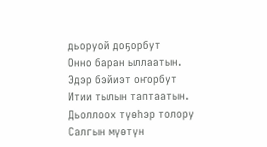дьоруой доҕорбут
Онно баран ыллаатын.
Эдэр бэйиэт оҥорбут
Итии тылын таптаатын.
Дьоллоох түөһэр толору
Салгын мүөтүн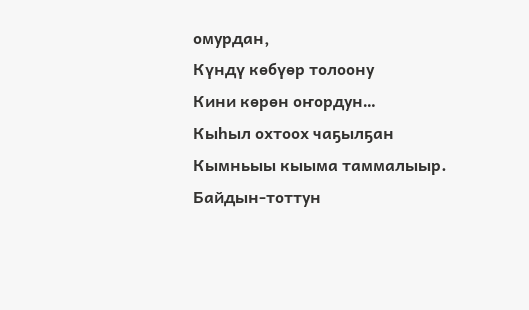омурдан,
Күндү көбүөр толоону
Кини көрөн оҥордун…
Кыһыл охтоох чаҕылҕан
Кымньыы кыыма таммалыыр.
Байдын-тоттун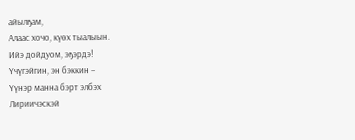айылҕам,
Алаас хочо, күөх тыалыын.
Ийэ дойдуом, эҕэрдэ!
Үчүгэйгин, эн бэккин –
Үүнэр манна бэрт элбэх
Лириичэскэй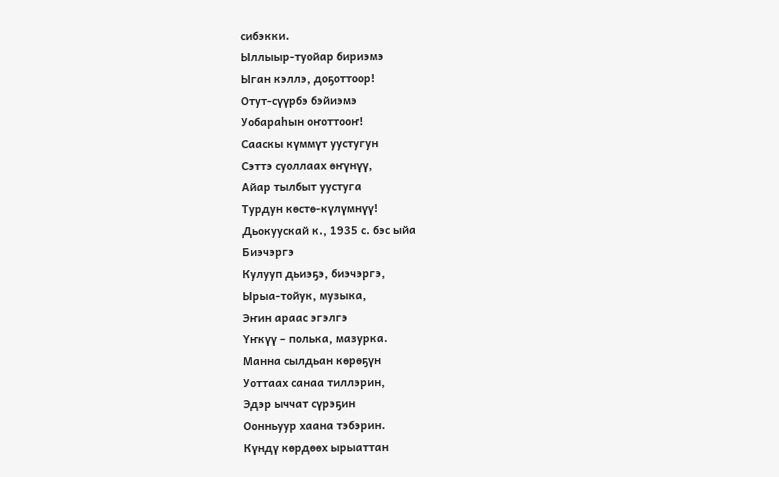сибэкки.
Ыллыыр-туойар бириэмэ
Ыган кэллэ, доҕоттоор!
Отут-сүүрбэ бэйиэмэ
Уобараһын оҥоттооҥ!
Сааскы күммүт уустугун
Сэттэ суоллаах өҥүнүү,
Айар тылбыт уустуга
Турдун көстө-күлүмнүү!
Дьокуускай к., 1935 с. бэс ыйа
Биэчэргэ
Кулууп дьиэҕэ, биэчэргэ,
Ырыа-тойук, музыка,
Эҥин араас эгэлгэ
Үҥкүү – полька, мазурка.
Манна сылдьан көрөҕүн
Уоттаах санаа тиллэрин,
Эдэр ыччат сүрэҕин
Оонньуур хаана тэбэрин.
Күндү көрдөөх ырыаттан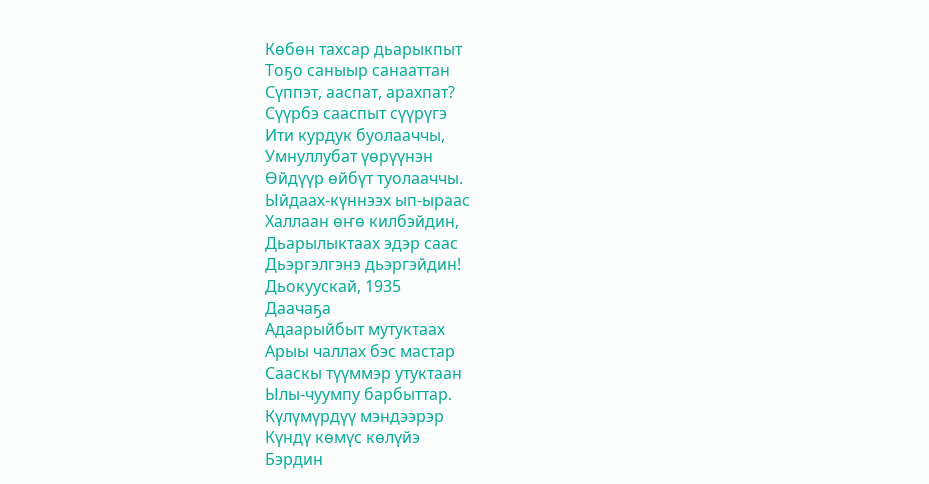Көбөн тахсар дьарыкпыт
Тоҕо саныыр санааттан
Сүппэт, ааспат, арахпат?
Сүүрбэ сааспыт сүүрүгэ
Ити курдук буолааччы,
Умнуллубат үөрүүнэн
Өйдүүр өйбүт туолааччы.
Ыйдаах-күннээх ып-ыраас
Халлаан өҥө килбэйдин,
Дьарылыктаах эдэр саас
Дьэргэлгэнэ дьэргэйдин!
Дьокуускай, 1935
Даачаҕа
Адаарыйбыт мутуктаах
Арыы чаллах бэс мастар
Сааскы түүммэр утуктаан
Ылы-чуумпу барбыттар.
Күлүмүрдүү мэндээрэр
Күндү көмүс көлүйэ
Бэрдин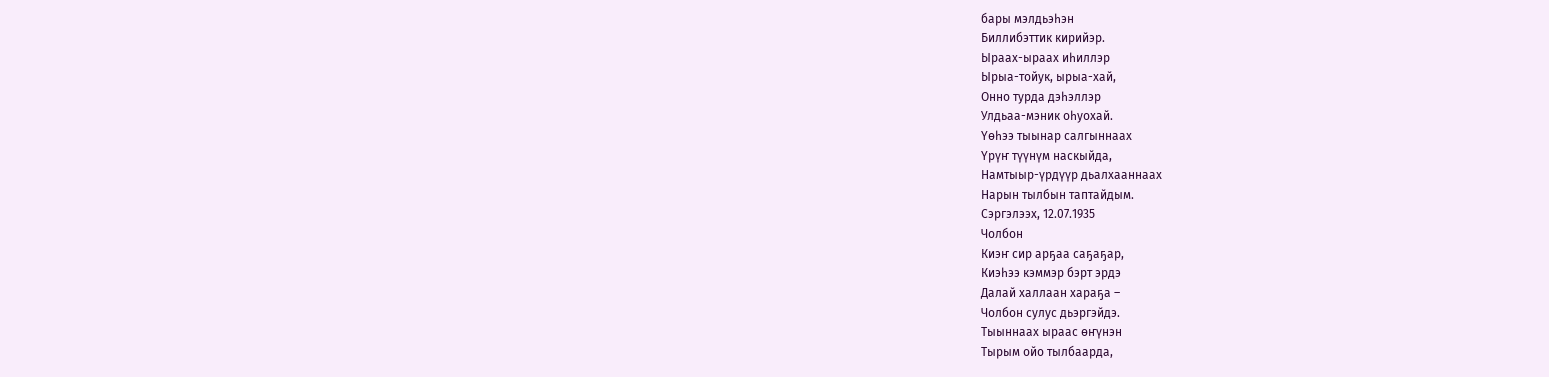бары мэлдьэһэн
Биллибэттик кирийэр.
Ыраах-ыраах иһиллэр
Ырыа-тойук, ырыа-хай,
Онно турда дэһэллэр
Улдьаа-мэник оһуохай.
Үөһээ тыынар салгыннаах
Үрүҥ түүнүм наскыйда,
Намтыыр-үрдүүр дьалхааннаах
Нарын тылбын таптайдым.
Сэргэлээх, 12.07.1935
Чолбон
Киэҥ сир арҕаа саҕаҕар,
Киэһээ кэммэр бэрт эрдэ
Далай халлаан хараҕа –
Чолбон сулус дьэргэйдэ.
Тыыннаах ыраас өҥүнэн
Тырым ойо тылбаарда,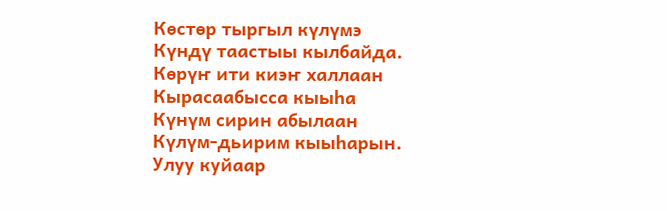Көстөр тыргыл күлүмэ
Күндү таастыы кылбайда.
Көрүҥ ити киэҥ халлаан
Кырасаабысса кыыһа
Күнүм сирин абылаан
Күлүм-дьирим кыыһарын.
Улуу куйаар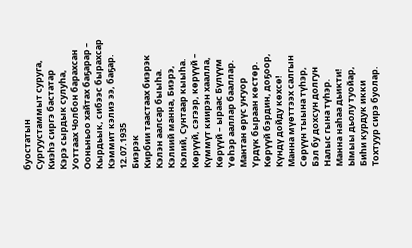буостатын
Сургуустаммыт суруга,
Киэһэ сиргэ бастатар
Кэрэ сырдык сулуһа,
Уоттаах Чолбон барахсан
Ооньньоо хайтах баҕарар –
Кырдьык, сибээс бырахсар
Кэммит кэлиэ ээ, баҕар.
12.07.1935
Биэрэк
Кирбии таастаах биэрэк
Кэлэн аалсар быыһа.
Кэлиий манна, Биэрэ,
Кэлий, Сунтаар кыыһа.
Көрүүй, сэгээр, көрүүй –
Күммүт киирэн хаалла,
Көрүүй – ыраас Бүлүүм
Үөһэр ааллар бааллар.
Мантан өрүс уҥуор
Үрдүк быраан көстөр.
Көрүүй бэрдин, доҕоор,
Күндү дойду көхсө!
Манна мүөттээх салгын
Сөрүүн тыына түһэр,
Бэл бу дохсун долгун
Налыс гына түһэр.
Манна наһаа дьикти!
Ымыы дьолу туойар,
Биһи курдук икки
Тохтуур сирэ буолар.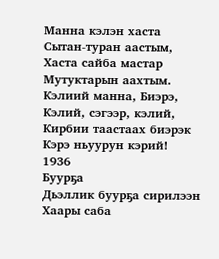Манна кэлэн хаста
Сытан-туран аастым,
Хаста сайба мастар
Мутуктарын аахтым.
Кэлиий манна, Биэрэ,
Кэлий, сэгээр, кэлий,
Кирбии таастаах биэрэк
Кэрэ ньуурун кэрий!
1936
Буурҕа
Дьэллик буурҕа сирилээн
Хаары саба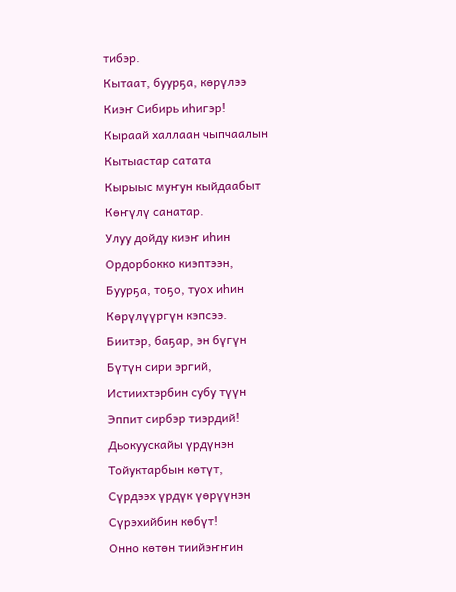тибэр.
Кытаат, буурҕа, көрүлээ
Киэҥ Сибирь иһигэр!
Кыраай халлаан чыпчаалын
Кытыастар сатата
Кырыыс муҥун кыйдаабыт
Көҥүлү санатар.
Улуу дойду киэҥ иһин
Ордорбокко киэптээн,
Буурҕа, тоҕо, туох иһин
Көрүлүүргүн кэпсээ.
Биитэр, баҕар, эн бүгүн
Бүтүн сири эргий,
Истиихтэрбин субу түүн
Эппит сирбэр тиэрдий!
Дьокуускайы үрдүнэн
Тойуктарбын көтүт,
Сүрдээх үрдүк үөрүүнэн
Сүрэхийбин көбүт!
Онно көтөн тиийэҥҥин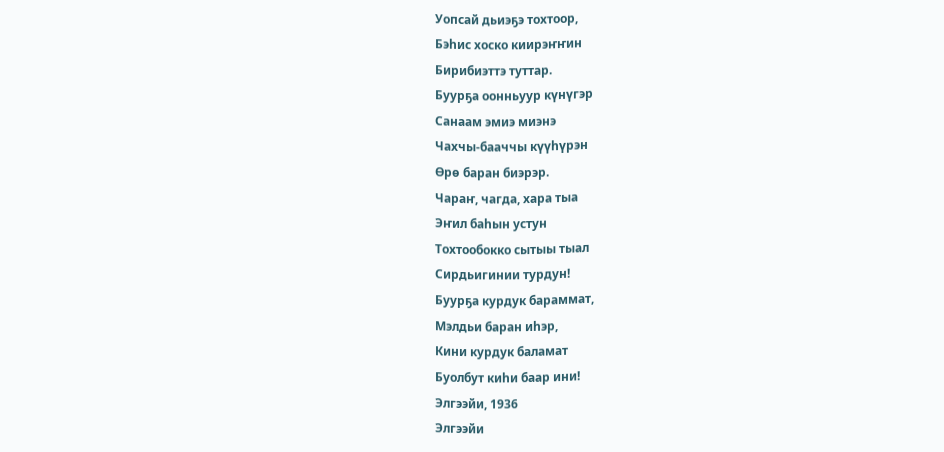Уопсай дьиэҕэ тохтоор,
Бэһис хоско киирэҥҥин
Бирибиэттэ туттар.
Буурҕа оонньуур күнүгэр
Санаам эмиэ миэнэ
Чахчы-бааччы күүһүрэн
Өрө баран биэрэр.
Чараҥ, чагда, хара тыа
Эҥил баһын устун
Тохтообокко сытыы тыал
Сирдьигинии турдун!
Буурҕа курдук бараммат,
Мэлдьи баран иһэр,
Кини курдук баламат
Буолбут киһи баар ини!
Элгээйи, 1936
Элгээйи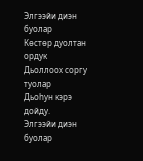Элгээйи диэн буолар
Көстөр дуолтан ордук
Дьоллоох соргу туолар
Дьоһун кэрэ дойду.
Элгээйи диэн буолар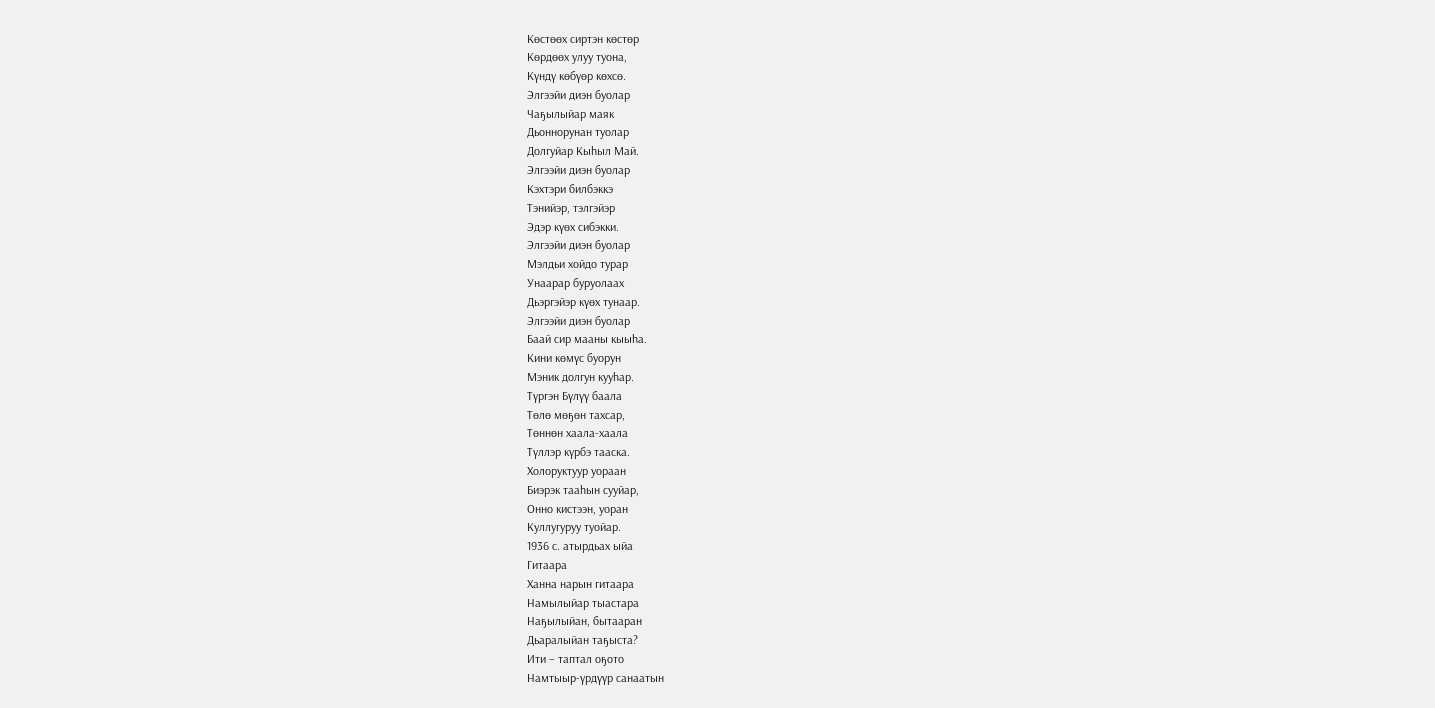Көстөөх сиртэн көстөр
Көрдөөх улуу туона,
Күндү көбүөр көхсө.
Элгээйи диэн буолар
Чаҕылыйар маяк
Дьоннорунан туолар
Долгуйар Кыһыл Май.
Элгээйи диэн буолар
Кэхтэри билбэккэ
Тэнийэр, тэлгэйэр
Эдэр күөх сибэкки.
Элгээйи диэн буолар
Мэлдьи хойдо турар
Унаарар буруолаах
Дьэргэйэр күөх тунаар.
Элгээйи диэн буолар
Баай сир мааны кыыһа.
Кини көмүс буорун
Мэник долгун кууһар.
Түргэн Бүлүү баала
Төлө мөҕөн тахсар,
Төннөн хаала-хаала
Түллэр күрбэ тааска.
Холоруктуур уораан
Биэрэк тааһын сууйар,
Онно кистээн, уоран
Куллугуруу туойар.
1936 с. атырдьах ыйа
Гитаара
Ханна нарын гитаара
Намылыйар тыастара
Наҕылыйан, бытааран
Дьаралыйан таҕыста?
Ити – таптал оҕото
Намтыыр-үрдүүр санаатын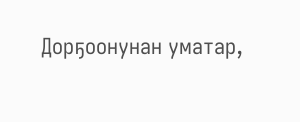Дорҕоонунан уматар,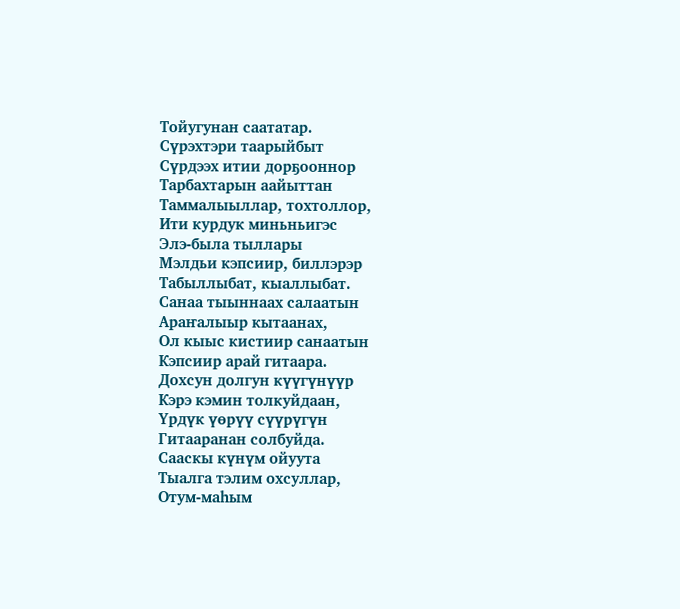Тойугунан саататар.
Сүрэхтэри таарыйбыт
Сүрдээх итии дорҕооннор
Тарбахтарын аайыттан
Таммалыыллар, тохтоллор,
Ити курдук миньньигэс
Элэ-была тыллары
Мэлдьи кэпсиир, биллэрэр
Табыллыбат, кыаллыбат.
Санаа тыыннаах салаатын
Араҥалыыр кытаанах,
Ол кыыс кистиир санаатын
Кэпсиир арай гитаара.
Дохсун долгун күүгүнүүр
Кэрэ кэмин толкуйдаан,
Үрдүк үөрүү сүүрүгүн
Гитааранан солбуйда.
Сааскы күнүм ойуута
Тыалга тэлим охсуллар,
Отум-маһым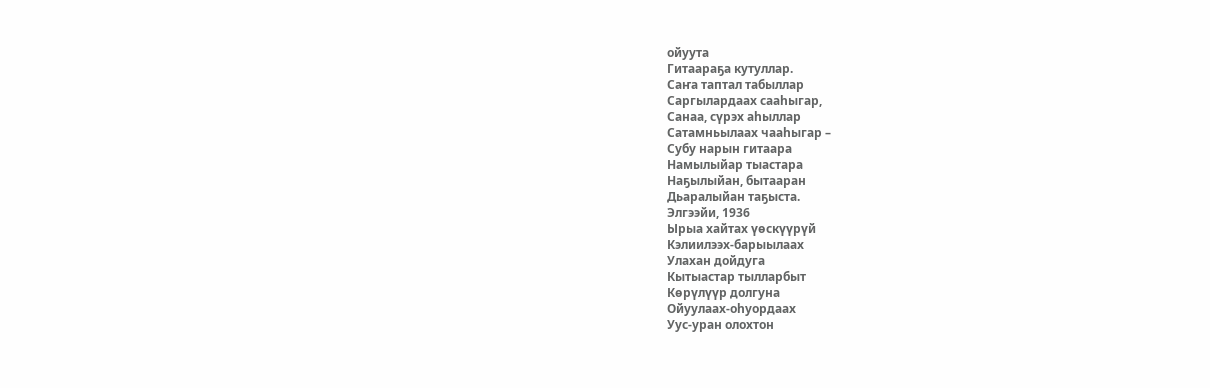ойуута
Гитаараҕа кутуллар.
Саҥа таптал табыллар
Саргылардаах сааһыгар,
Санаа, сүрэх аһыллар
Сатамньылаах чааһыгар –
Субу нарын гитаара
Намылыйар тыастара
Наҕылыйан, бытааран
Дьаралыйан таҕыста.
Элгээйи, 1936
Ырыа хайтах үөскүүрүй
Кэлиилээх-барыылаах
Улахан дойдуга
Кытыастар тылларбыт
Көрүлүүр долгуна
Ойуулаах-оһуордаах
Уус-уран олохтон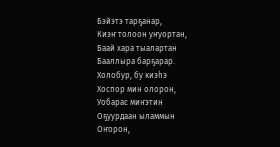Бэйэтэ тарҕанар,
Киэҥ толоон уҥуортан,
Баай хара тыалартан
Бааллыра барҕарар.
Холобур, бу киэһэ
Хоспор мин олорон,
Уобарас миҥэтин
Оҕуурдаан ыламмын
Оҥорон,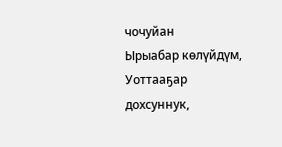чочуйан
Ырыабар көлүйдүм,
Уоттааҕар дохсуннук,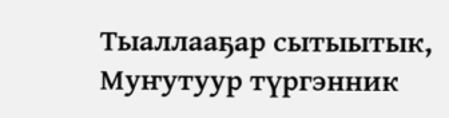Тыаллааҕар сытыытык,
Муҥутуур түргэнник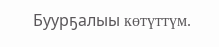Буурҕалыы көтүттүм.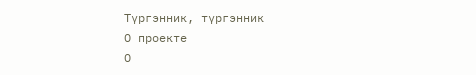Түргэнник, түргэнник
О проекте
О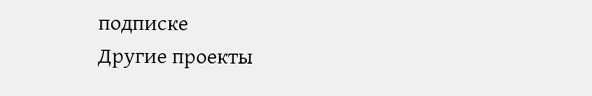подписке
Другие проекты